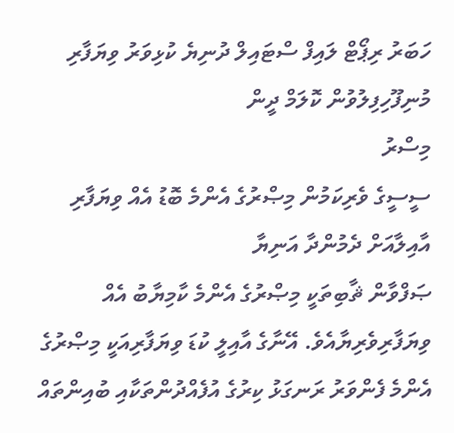ހަބަރު ރިޕޯޓް ލައިފް ސްޓައިލް ދުނިޔެ ކުޅިވަރު ވިޔަފާރި މުނިފޫހިފިލުވުން ކޮލަމް ދީން
މިސްރު
ސީސީގެ ވެރިކަމުން މިޞްރުގެ އެންމެ ބޮޑު އެއް ވިޔަފާރި އާއިލާއަށް ދެމުންދާ އަނިޔާ
ޞަފްވާން ޘާބިތަކީ މިޞްރުގެ އެންމެ ކާމިޔާބު އެއް ވިޔަފާރިވެރިޔާއެވެ. އޭނާގެ އާއިލީ ކުޑަ ވިޔަފާރިއަކީ މިޞްރުގެ އެންމެ ފެންވަރު ރަނގަޅު ކިރުގެ އުފެއްދުންތަކާއި ބުއިންތައް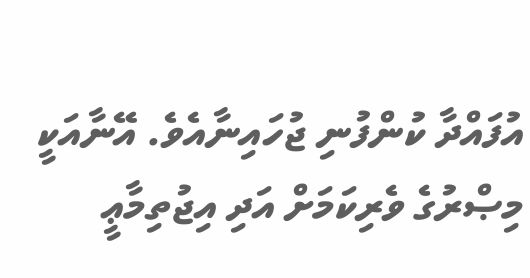އުފައްދާ ކުންފުނި ޖުހައިނާއެވެ. އޭނާއަކީ މިޞްރުގެ ވެރިކަމަށް އަދި އިޖުތިމާޢީ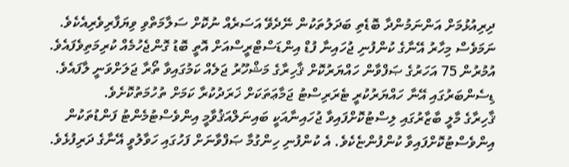ދިރިއުޅުމަށް އަންނަމުންދާ ބޮޑެތި ބަދަލުތަކުން ނޭދެވޭ އަސަރެއް ނުކޮށް ސަލާމަތްވި ވިޔަފާރިވެރިއެކެވެ.
ނަމަވެސް މިހާރު އޭނާގެ ކުންފުނި ޖުހައިނާ ފުޑް އިންޑަސްޓްރީސްއަށް އޮތީ ބޮޑު ގޮންޖެހުމެއް ކުރިމަތިވެފައެވެ. އުމުރުން 75 އަހަރުގެ ޞަފްވާން ހައްޔަރުކޮށް ޤާހިރާގެ މަޝްހޫރު ޖަލެއް ކަމުގައިވާ ތޯރާ ޖަލަށްވަނީ ލާފައެވެ. ޑިސެންބަރުގައި އޭނާ ހައްޔަރުކުރީ ޓެރަރިސްޓު ޖަމާޢަތަކަށް ޚަރަދުކުރާ ކަމަށް ތުހުމަތުކޮށެވެ.
ޤާހިރާގެ މާލީ ބާޒާރުގައި ލިސްޓުކޮށްފައިވާ ޖުހައިނާއަކީ ބައިނަލްއަޤުވާމީ އިންވެސްޓުމެންޓު ފަންޑުތަކުން އިންވެސްޓުކޮށްފައިވާ ކުންފުންޏެކެވެ. އެ ކުންފުނި ހިންގުމާ ޞަފްވާނަށް ފަހުގައި ހަވާލުވީ އޭނާގެ ދަރިފުޅެވެ.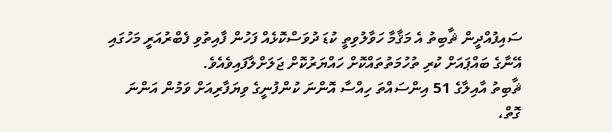ސައިފުއްދީން ޘާބިތު އެ މަޤާމާ ހަވާލުވިތީ ކުޑަ ދުވަސްކޮޅެއް ފަހުން ފާއިތުވި ފެބްރުއަރީ މަހުގައި އޭނާގެ ބައްޕައަށް ކުރި ތުހުމަތުތައްކޮށް ހައްޔަރުކޮށް ޖަލަށްލާފައިވެއެވެ.
ޘާބިތު އާއިލާގެ 51 އިންސައްތަ ހިއްސާ އޮންނަ ކުންފުނީގެ ވިޔަފާރިއަށް ވަމުން އަންނަ ގޮތް،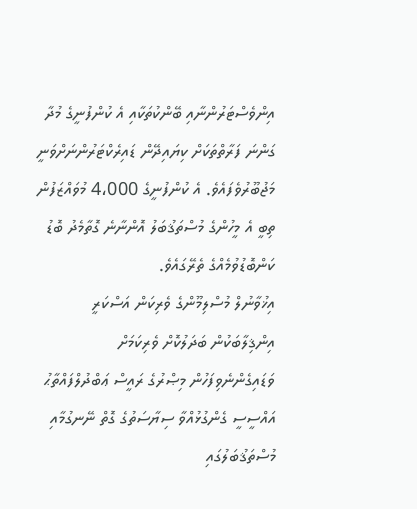އިންވެސްޓަރުންނާއި ބޭންކުތަކާއި އެ ކުންފުނީގެ މުދާ ގަންނަ ފަރާތްތަކަށް ކިޔައިދޭން ޑައިރެކްޓަރުންނަށްވަނީ މަޖުބޫރުވެފައެވެ. އެ ކުންފުނީގެ 4،000 މުވައްޒަފުން ތިބީ އެ މީހުންގެ މުސްތަޤުބަލު އޮންނާނެ ގޮތާމެދު ބޮޑު ކަންބޮޑުވުމެއްގެ ތެރޭގައެވެ.
އިޚުވާނުލް މުސްލިމޫންގެ ވެރިކަން އަސްކަރީ އިންޤިލާބަކުން ބަދަލުކޮށް ވެރިކަމަށް ވަޑައިގެންނެވިފަހުން މިޞްރުގެ ރައީސް ޢަބްދުލްފައްތާޙު އައްސީސީ ގެންގުޅުއްވާ ސިޔާސަތުގެ ގޮތް ނޭނގުމާއި މުސްތަޤުބަލުގައި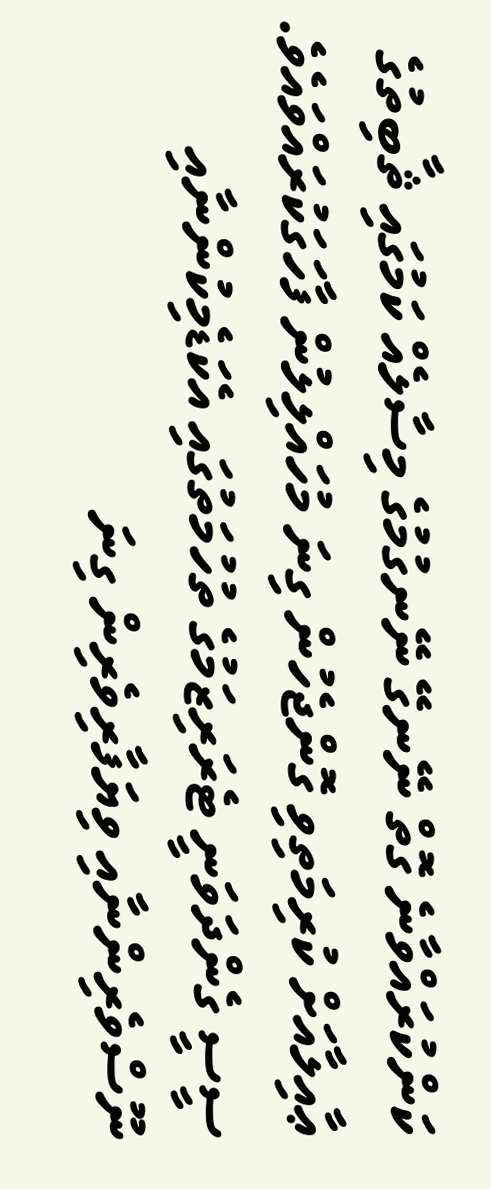ކަންކުރައްވާނެ ގޮތް ނޭނގޭ ނޭނގުމުގެ މިސާލެއް ކަމުގައި ޘާބިތުގެ ޢާއިލާއަށް ކުރިމަތިވި ގޮންޖެހުން ގިނަ މުހައްލިލުން ފާހަގަކުރައްވައެވެ. ސީސީ ގެންދަވަނީ ޓެރަރިޒަމުގެ ތުހުމަތުގައި އެކަޑެމިކުންނާއި ނޫސްވެރިންނާއި ވިޔަފާރިވެރިން ގިނަ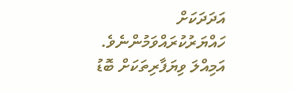އަދަދަކަށް ހައްޔަރުކުރައްވަމުންނެވެ.
އަމިއްލަ ވިޔަފާރިތަކަށް ބޮޑު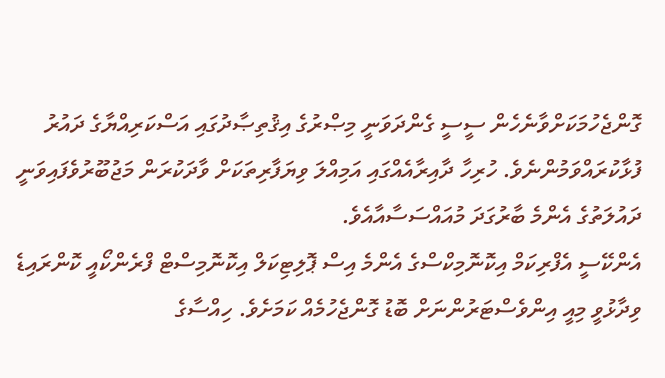ގޮންޖެހުމަކަށްވާނެހެން ސީސީ ގެންދަވަނީ މިޞްރުގެ އިޤުތިޞާދުގައި އަސްކަރިއްޔާގެ ދައުރު ފުޅާކުރައްވަމުންނެވެ. ހުރިހާ ދާއިރާއެއްގައި އަމިއްލަ ވިޔަފާރިތަކަށް ވާދަކުރަން މަޖުބޫރުވެފައިވަނީ ދައުލަތުގެ އެންމެ ބާރުގަދަ މުއައްސަސާއާއެވެ.
އެންކޭސީ އެފްރިކަމް އިކޮނޮމިކްސްގެ އެންމެ އިސް ޕޮލިޓިކަލް އިކޮނޮމިސްޓް ފްރެންކޯއީ ކޮންރައިޑެ ވިދާޅުވީ މިއީ އިންވެސްޓަރުންނަށް ބޮޑު ގޮންޖެހުމެއް ކަމަށެވެ. ހިއްސާގެ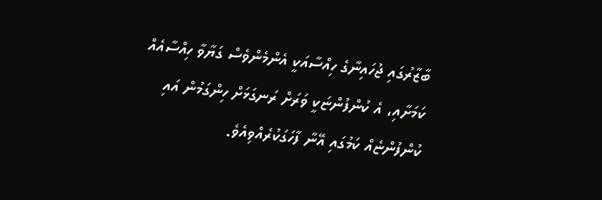ބާޒާރުގައި ޖުހައިނާގެ ހިއްސާއަކީ އެންމެންވެސް ގަޔާވާ ހިއްސާއެއް ކަމަށާއި، އެ ކުންފުންޏަކީ ވަރަށް ރަނގަޅަށް ހިންގަމުން އައި ކުންފުންޏެއް ކަމުގައި އޭނާ ފާހަގަކުރެއްވިއެވެ.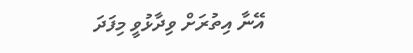އޭނާ އިތުރަށް ވިދާޅުވީ މިފަދަ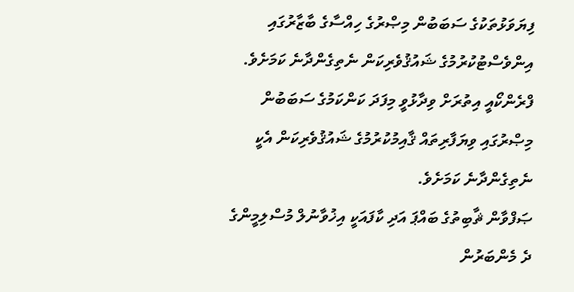ފިޔަވަޅުތަކުގެ ސަބަބުން މިޞްރުގެ ހިއްސާގެ ބާޒާރުގައި އިންވެސްޓުކުރުމުގެ ޝައުޤުވެރިކަން ނެތިގެންދާނެ ކަމަށެވެ. ފްރެންކޯއީ އިތުރަށް ވިދާޅުވީ މިފަދަ ކަންކަމުގެ ސަބަބުން މިޞްރުގައި ވިޔަފާރިތައް ޤާއިމުކުރުމުގެ ޝައުޤުވެރިކަން އެކީ ނެތިގެންދާނެ ކަމަށެވެ.
ޞަފްވާން ޘާބިތުގެ ބައްޕަ އަދި ކާފައަކީ އިޚުވާނުލް މުސްލިމީންގެ ދެ މެންބަރުން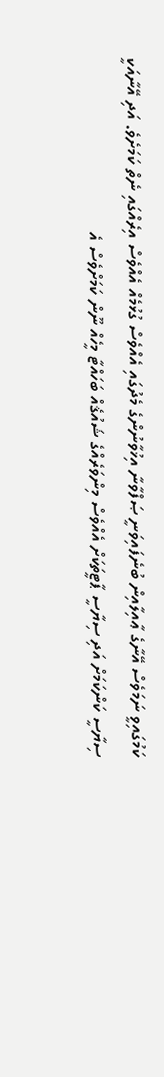ކަމުގައިވީ ނަމަވެސް އޭނާގެ ޢާއިލާއިން ބުނެފައިވަނީ ޞަފްވާނާ އިޚުވާނުންގެ މެދުގައި އެއްވެސް ގުޅުމެއް އެއްވެސް އިރެއްގައި ނެތް ކަމަށެވެ. އަދި އޭނާއަކީ ސިޔާސީ ކަންކަމަށް އަދި ސިޔާސީ ޕާޓީތަކަށް އެއްވެސް މިންވަރެއްގެ ޝައުޤެއް ބަހައްޓާ މީހެއް ނޫން ކަމަށްވެސް އެ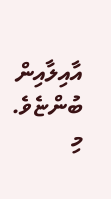އާއިލާއިން ބުންޏެވެ.
މި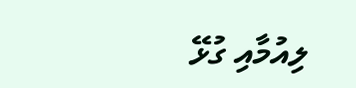ލިއުމާއި ގުޅޭ